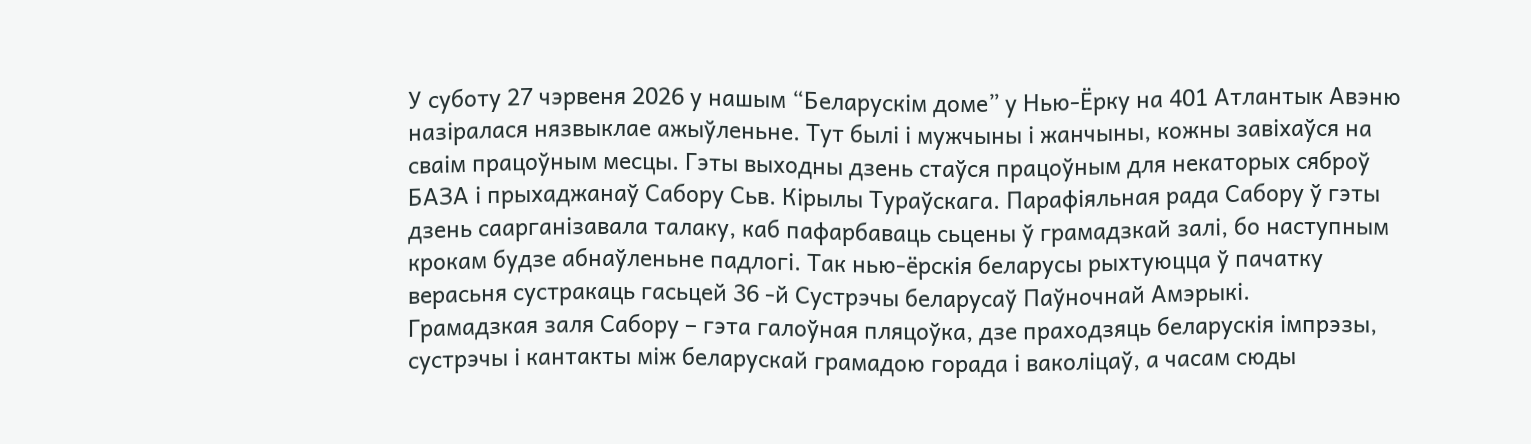У суботу 27 чэрвеня 2026 у нашым “Беларускім доме” у Нью-Ёрку на 401 Атлантык Авэню назіралася нязвыклае ажыўленьне. Тут былі і мужчыны і жанчыны, кожны завіхаўся на сваім працоўным месцы. Гэты выходны дзень стаўся працоўным для некаторых сяброў БАЗА і прыхаджанаў Сабору Сьв. Кірылы Тураўскага. Парафіяльная рада Сабору ў гэты дзень саарганізавала талаку, каб пафарбаваць сьцены ў грамадзкай залі, бо наступным крокам будзе абнаўленьне падлогі. Так нью-ёрскія беларусы рыхтуюцца ў пачатку верасьня сустракаць гасьцей 36 -й Сустрэчы беларусаў Паўночнай Амэрыкі.
Грамадзкая заля Сабору – гэта галоўная пляцоўка, дзе праходзяць беларускія імпрэзы, сустрэчы і кантакты між беларускай грамадою горада і ваколіцаў, а часам сюды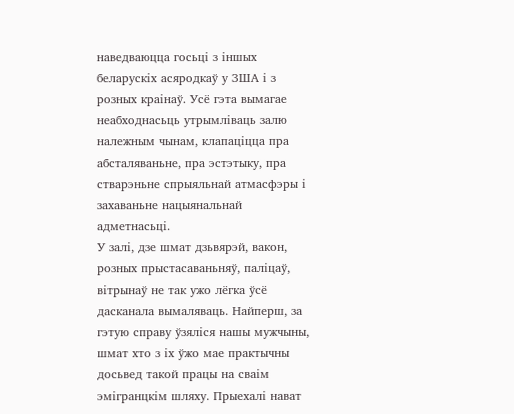наведваюцца госьці з іншых беларускіх асяродкаў у ЗША і з розных краінаў. Усё гэта вымагае неабходнасьць утрымліваць залю належным чынам, клапаціцца пра абсталяваньне, пра эстэтыку, пра стварэньне спрыяльнай атмасфэры і захаваньне нацыянальнай адметнасьці.
У залі, дзе шмат дзьвярэй, вакон, розных прыстасаваньняў, паліцаў, вітрынаў не так ужо лёгка ўсё дасканала вымаляваць. Найперш, за гэтую справу ўзяліся нашы мужчыны, шмат хто з іх ўжо мае практычны досьвед такой працы на сваім эмігранцкім шляху. Прыехалі нават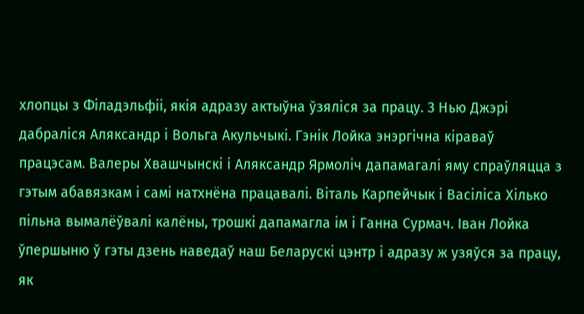хлопцы з Філадэльфіі, якія адразу актыўна ўзяліся за працу. З Нью Джэрі дабраліся Аляксандр і Вольга Акульчыкі. Гэнік Лойка энэргічна кіраваў працэсам. Валеры Хвашчынскі і Аляксандр Ярмоліч дапамагалі яму спраўляцца з гэтым абавязкам і самі натхнёна працавалі. Віталь Карпейчык і Васіліса Хілько пільна вымалёўвалі калёны, трошкі дапамагла ім і Ганна Сурмач. Іван Лойка ўпершыню ў гэты дзень наведаў наш Беларускі цэнтр і адразу ж узяўся за працу, як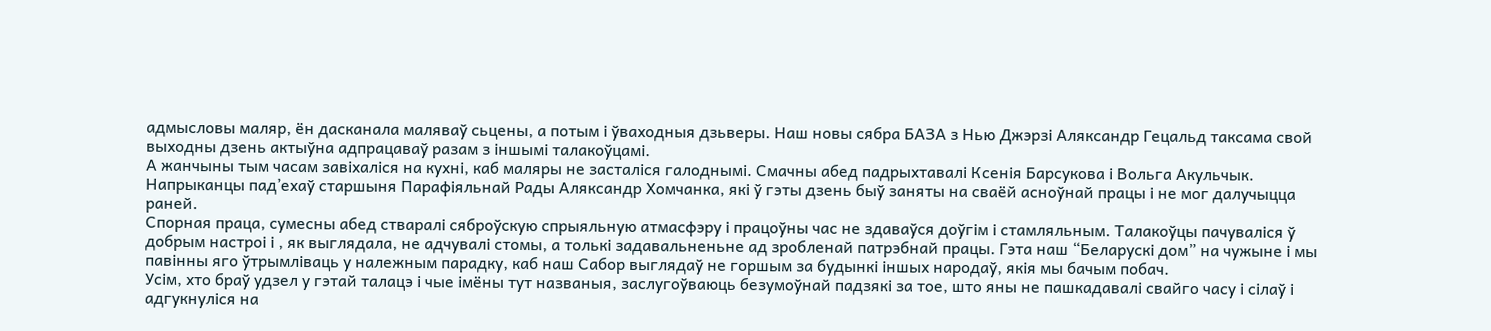адмысловы маляр, ён дасканала маляваў сьцены, а потым і ўваходныя дзьверы. Наш новы сябра БАЗА з Нью Джэрзі Аляксандр Гецальд таксама свой выходны дзень актыўна адпрацаваў разам з іншымі талакоўцамі.
А жанчыны тым часам завіхаліся на кухні, каб маляры не засталіся галоднымі. Смачны абед падрыхтавалі Ксенія Барсукова і Вольга Акульчык.
Напрыканцы пад’ехаў старшыня Парафіяльнай Рады Аляксандр Хомчанка, які ў гэты дзень быў заняты на сваёй асноўнай працы і не мог далучыцца раней.
Спорная праца, сумесны абед стваралі сяброўскую спрыяльную атмасфэру і працоўны час не здаваўся доўгім і стамляльным. Талакоўцы пачуваліся ў добрым настроі і , як выглядала, не адчувалі стомы, а толькі задавальненьне ад зробленай патрэбнай працы. Гэта наш “Беларускі дом” на чужыне і мы павінны яго ўтрымліваць у належным парадку, каб наш Сабор выглядаў не горшым за будынкі іншых народаў, якія мы бачым побач.
Усім, хто браў удзел у гэтай талацэ і чые імёны тут названыя, заслугоўваюць безумоўнай падзякі за тое, што яны не пашкадавалі свайго часу і сілаў і адгукнуліся на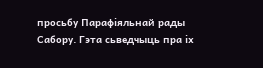просьбу Парафіяльнай рады Сабору. Гэта сьведчыць пра іх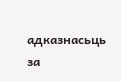адказнасьць за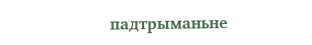падтрыманьне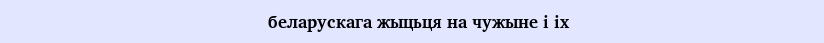беларускага жыцьця на чужыне і іх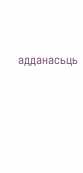адданасьць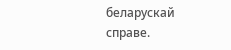беларускай справе.